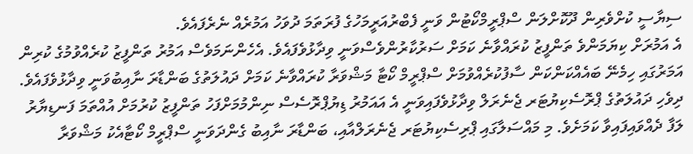ސިޔާސީ ކުށްވެރިން ދޫކޮށްލަން ސްޕްރީމްކޯޓުން ވަނީ ފެބްރުއަރީމަހުގެ ފުރަތަމަ ދުވަހު އަމުރެއް ނެރެފައެވެ.
އެ އަމުރަށް ކިޔަމަންވެ ތަންފީޒު ކުރައްވާނެ ކަމަށް ސަރުކާރުންވެސްވަނީ ވިދާޅުވެފައެވެ. އެހެންނަމަވެސް އަމުރު ތަންފީޒު ކުރެއްވުމުގެ ކުރިން އަމަރުގައި ހިމެނޭ ބައެއްކަންކަން ސާފުކުރެއްވުމަށް ސްޕްރީމް ކޯޓާ މަޝްވަރާ ކުރައްވާނެ ކަމަށް ދައުލަތުގެ ބަންޑާރަ ނާއިބުވަނީ ވިދާޅުވެފައެވެ.
ދިވެހި ދައުލަތުގެ ޕްރޮސެކިޔުޓަރ ޖެނެރަލް ވިދާޅުވެފައިވަނީ އެ އައަމުރު ޑިޔުޕްރޮސެސް ނިންމުމަށްފަހު ތަންފީޒު ކުރުމަށް އުއްތަމަ ފަނޑިޔާރު ލަފާ ދެއްވައިފައިވާ ކަމަށެވެ. މި މައްސަލާގައި ޕްރިސެކިޔުޓަރ ޖެނެރަލްއާއި، ބަންޑާރަ ނާއިބު ގެންދަވަނީ ސްޕްރީމް ކޯޓާއެކު މަޝްވަރާ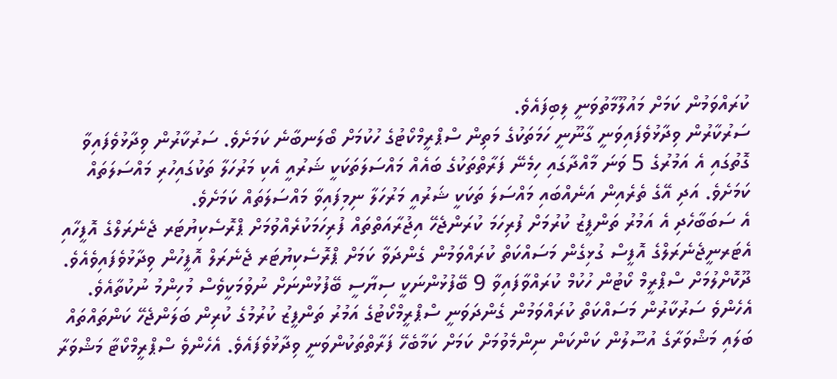ކުރައްވަމުން ކަމަށް މައުލޫމާތުވަނީ ލިބިފައެވެ.
ސަރުކާރުން ވިދާޅުވެފައިވަނީ ގާނޫނީ ހަމަތަކުގެ މަތިން ސްޕްރީމްކޯޓުގެ ހުކުމަށް ބޯލަނބާނެ ކަމަށެވެ. ސަރުކާރުން ވިދާޅުވެފައިވާ ގޮތުގައި އެ އަމުރުގެ 5 ވަނަ މާއްދާގައި ހިމެނޭ ފަރާތްތަކުގެ ބައެއް މައްސަލަތަކަކީ ޝަރުއީ އެކި މަރުހަލާ ތަކުގައިހުރި މައްސަލަތައް ކަމަށެވެ. އަދި އޭގެ ތެރެއިން އަނެއްބައި މައްސަލަ ތަކަކީ ޝަރުއީ މަރުހަލާ ނިމިފައިވާ މައްސަލަތައް ކަމަށެވެ.
އެ ސަބަބާހެދި އެ އަމުރު ތަންފީޒު ކުރުމަށް ފުރިހަމަ ކުރަންޖެހޭ އިޖުރާއަތްތައް ފުރިހަމަކުރެއްވުމަށް ޕްރޮސެކިޔުޓަރ ޖެނެރަލްގެ އޮފީހާއި އެޓަރނީޖެނެރަލްގެ އޮފީސް ގުޅިގެން މަސައްކަތް ކުރައްވަމުން ގެންދަވާ ކަމަށް ޕްރޮސެކިޔުޓަރ ޖެނެރަލް އޮފީހުން ވިދާޅުވެފައިވެއެވެ.
ދޫކޮށްލުމަށް ސްޕްރީމް ކޯޓުން ހުކުމް ކުރައްވާފައިވާ 9 ބޭފުޅުންނަކީ ސިޔާސީ ބޭފުޅުންނަށް ނުވުމަކީވެސް މުހިންމު ނުކުތާއެވެ. އެހެންވެ ސަރުކާރުން މަސައްކަތް ކުރައްވަމުން ގެންދަވަނީ ސްޕްރީމްކޯޓުގެ އަމުރު ތަންފީޒު ކުރުމުގެ ކުރިން ބަލަންޖެހޭ ކަންތައްތައް ބަލައި މަޝްވަރާގެ އުސޫލުން ކަންކަން ނިންމެވުމަށް ކަމަށް ކަމާބެހޭ ފަރާތްތަކުންވަނީ ވިދާޅުވެފައެވެ. އެހެންވެ ސްޕްރީމްކޯޓާ މަޝްވަރާ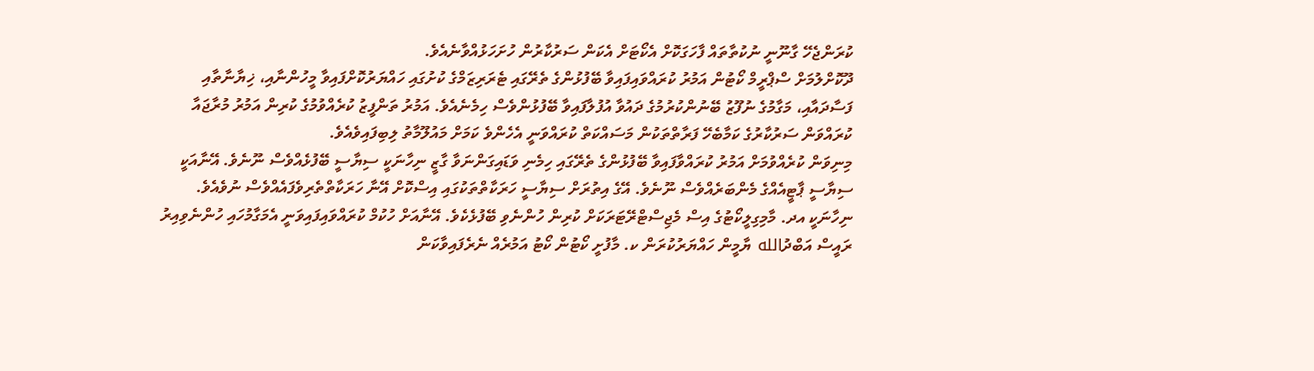ކުރަންޖެހޭ ގާނޫނީ ނުކުތާތައް ފާހަގަކޮށް އެކޯޓަށް އެކަން ސަރުކާރުން ހުށަހަޅުއްވާނެއެވެ.
ދޫކޮށްލުމަށް ސްޕްރީމް ކޯޓުން އަމުރު ކުރައްވައިފައިވާ ބޭފުޅުންގެ ތެރޭގައި ޓެރަރިޒަމްގެ ކުށުގައި ހައްޔަރުކޮށްފައިވާ މީހުންނާއި، ޚިޔާނާތާއި ފަސާދައާއި، މަގާމުގެ ނުފޫޒު ބޭނުންކުރުމުގެ ދައުވާ އުފުލާފައިވާ ބޭފުޅުންވެސް ހިމެނެއެވެ. އަމުރު ތަންފީޒު ކުރެއްވުމުގެ ކުރިން އަމުރު މުރާޖައާ ކުރައްވަން ސަރުކާރުގެ ކަމާބެހޭ ފަރާތްތަކުން މަސައްކަތް ކުރައްވަނީ އެހެންވެ ކަމަށް މައުލޫމާތު ލިބިފައިވެއެވެ.
މިނިވަން ކުރެއްވުމަށް އަމުރު ކުރައްވާފައިވާ ބޭފުޅުންގެ ތެރޭގައި ހިމެނި ވަޑައިގަންނަވާ ގާޒީ ނިހާނަކީ ސިޔާސީ ބޭފުޅެއްވެސް ނޫނެވެ. އޭނާއަކީ ސިޔާސީ ޕާޓީއެއްގެ މެންބަރެއްވެސް ނޫނެވެ. އޭގެ އިތުރަށް ސިޔާސީ ހަރަކާތްތަކުގައި އިސްކޮށް އޭނާ ހަރަކާތްތެރިވެފައެއްވެސް ނުވެއެވެ.
ނިހާނަކީ އދ. މާމިގިލީކޯޓުގެ އިސް މެޖިސްޓްރޭޓަރަކަށް ކުރިން ހުންނެވި ބޭފުޅެކެވެ. އޭނާއަށް ހުކުމް ކުރައްވައިފައިވަނީ އެމަގާމުހައި ހުންނެވިއިރު ރައީސް އަބްދުالله ޔާމީން ހައްޔަރުކުރަން ކ. މާފުށީ ކޯޓުން ކޯޓު އަމުރެއް ނެރެފައިވާކަން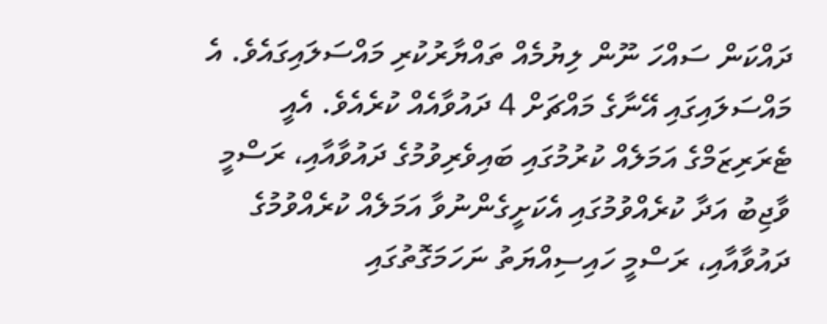ދައްކަން ސައްހަ ނޫން ލިޔުމެއް ތައްޔާރުކުރި މައްސަލައިގައެވެ. އެ މައްސަލައިގައި އޭނާގެ މައްޗަށް 4 ދައުވާއެއް ކުރެއެވެ. އެއީ ޓެރަރިޒަމްގެ އަމަލެއް ކުރުމުގައި ބައިވެރިވުމުގެ ދައުވާއާއި، ރަސްމީ ވާޖިބު އަދާ ކުރެއްވުމުގައި އެކަށީގެންނުވާ އަމަލެއް ކުރެއްވުމުގެ ދައުވާއާއި، ރަސްމީ ހައިސިއްޔަތު ނަހަމަގޮތުގައި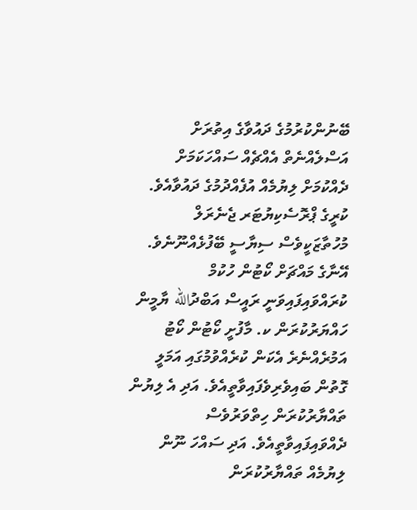ބޭނުންކުރުމުގެ ދައުވާގެ އިތުރަށް އަސްލެއްނެތް އެއްޗެއް ސައްހަކަމަށް ދެއްކުމަށް ލިޔުމެއް އުފެއްދުމުގެ ދައުވާއެވެ.
ކުރީގެ ޕްރޮސެކިޔުޓަރ ޖެނެރަލް މުހުތާޒަކީވެސް ސިޔާސީ ބޭފުޅެއްނޫނެވެ. އޭނާގެ މައްޗަށް ކޯޓުން ހުކުމް ކުރައްވައިފައިވަނީ ރައީސް އަބްދުالله ޔާމީން ހައްޔަރުކުރަން ކ. މާފުށީ ކޯޓުން ކޯޓު އަމުރެއްނެރެ އެކަން ކުރެއްވުމުގައި އަމަލީ ގޮތުން ބައިވެރިވެފައިވާތީއެވެ. އަދި އެ ލިޔުން ތައްޔާރުކުރަން ހިތްވަރުވެސް ދެއްވައިފައިވާތީއެވެ. އަދި ސައްހަ ނޫން ލިޔުމެއް ތައްޔާރުކުރަން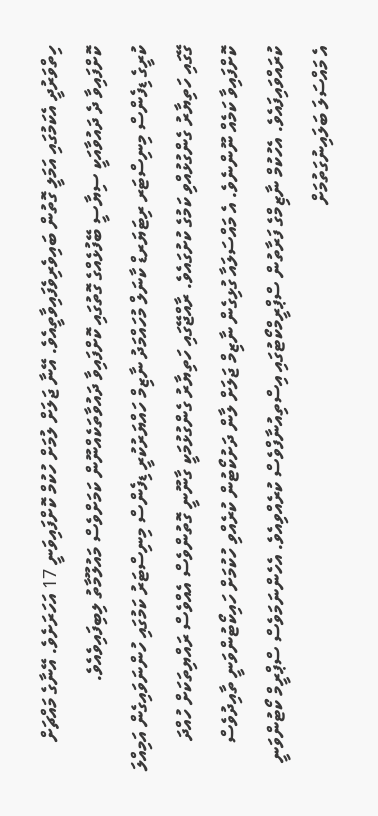ހިތްވަރުދީ އެކަމުގައި އަމަލީ ގޮތުން ބައިވެރިވެފައިވާތީއެވެ. އޭނާ ޖަލަށް ލުމަށް ހުކުމް ކޮށްފައިވަނީ 17 އަހަރަށެވެ. އޭނާގެ މައްޗަށް ކޮށްފައިވާ ދެ ދައުވާއަކީ ސިޔާސީ ބޭފުޅެއްގެ ގޮތުގައި ކޮށްފައިވާ ދައުވާތަކެއްނޫން ކަމަށްވެސް މައުލޫމާތު ލިބިފައިވެއެވެ.
ކުރީގެ ޑިފެންސް މިނިސްޓަރ ރިޓަޔަރޑް ކާނަލް މުހައްމަދު ނާޒިމް ހައްޔަރުކުރީ ޑިފެންސް މިނިސްޓަރު ކަމުގައި ހުންނަވައިގެން އަމިއްލަ ގޭގައި ހަތިޔާރު ގެންގުޅުއްވި ކަމުގެ ކުށުގައެވެ. ރާއްޖޭގައި ހަތިޔާރު ގެންގުޅުމަކީ ގާނޫނީ ގޮތުންވެސް އެއްވެސް ރައްޔިތަކަށް ހުއްދަ ކޮށްފައިވާ ކަމެއް ނޫންނެވެ. އެ މައްސަލައާ ގުޅިގެން ނާޒިމް ޖަލަށް ލާން ދަށުކޯޓުން ކުރެއްވި ހުކުމަށް ހައިކޯޓުންވަނީ ތާއިދުވެސް ކުރައްވައިފައެވެ. އެހުކުމް ނާޒިމްގެ ފަރާތުން ސްޕްރީމްކޯޓުގައި އިސްތިއުނާފްވެސް ކުރެއްވިއެވެ. އެހެންނަމަވެސް ސްޕްރީމް ކޯޓުންވަނީ އެ މައްސަލަ ބަލައިނުގަތުމަށް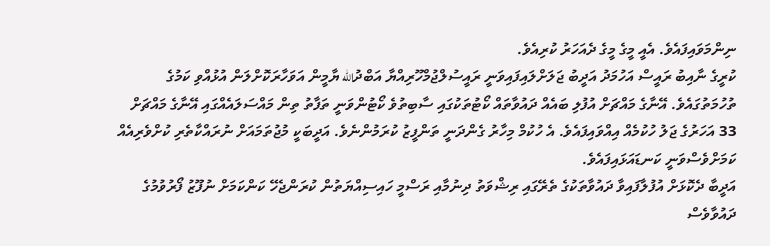ނިންމަވައިފައެވެ. އެއީ މީގެ މީގެ ދެއަހަރު ކުރިއެވެ.
ކުރީގެ ނާއިބު ރައީސް އަހުމަދު އަދީބު ޖަލަށްލައިފައިވަނީ ރައީސުލްޖުމްހޫރިއްޔާ އަބްދުالله ޔާމީން އަވަހާރަކޮށްލަން އުޅުއްވި ކަމުގެ ތުހުމަތުގައެވެ. އޭނާގެ މައްޗަށް އުފުލި ބައެއް ދައުވާތައް ކޯޓުތަކުގައި ސާބިތުވެ ކޯޓުންވަނީ ތަފާތު ތިން މައްސަލައެއްގައި އޭނާގެ މައްޗަށް 33 އަހަރުގެ ޖަލު ހުކުމެއް އިއްވައިފައެވެ. އެ ހުކުމް މިހާރު ގެންދަނީ ތަންފީޒު ކުރަމުންނެވެ. އަދީބަކީ މުޖުތަމައަށް ނުރައްކާތެރި ކުށްވެރިއެއް ކަމަށްވެސްވަނީ ކަނޑައަޅައިފައެވެ.
އަދީބާ ދެކޮޅަށް އުފުލާފައިވާ ދައުވާތަކުގެ ތެރޭގައި ރިޝްވަތު ދިނުމާއި ރަސްމީ ހައިސިއްޔަތުން ކުރަންޖެހޭ ކަންކަމަށް ނުފޫޒު ފޯރުވުމުގެ ދައުވާވެސް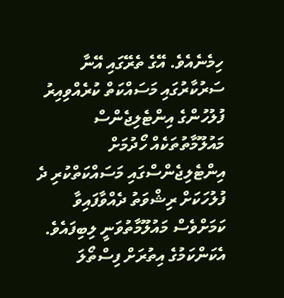ހިމެނެއެވެ. އޭގެ ތެރޭގައި އޭނާ ސަރުކާރުގައި މަސައްކަތް ކުރެއްވިއިރު ފުލުހުންގެ އިންޓެލިޖެންސް މައުލޫމާތުތަކެއް ހޯދުމަށް އިންޓެލިޖެންސްގައި މަސައްކަތްކުރި ދެ ފުލުހަކަށް ރިޝްވަތު ދެއްވާފައިވާ ކަމަށްވެސް މައުލޫމާތުވަނީ ލިބިފައެވެ.
އެކަންކަމުގެ އިތުރަށް ފިސްތޯލަ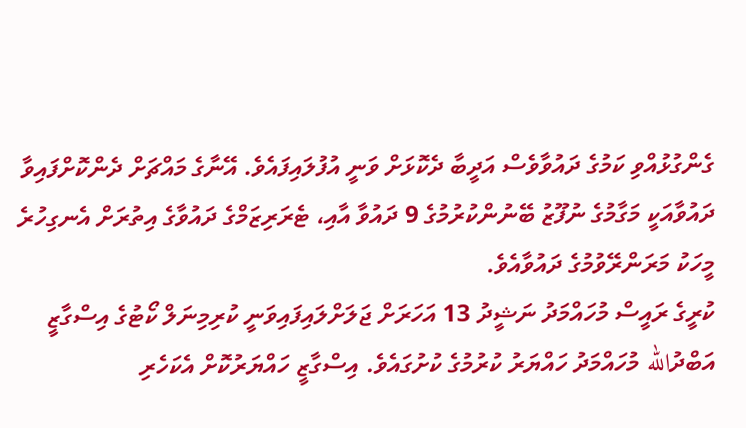ގެންގުޅުއްވި ކަމުގެ ދައުވާވެސް އަދީބާ ދެކޮޅަށް ވަނީ އުފުލައިފައެވެ. އޭނާގެ މައްޗަށް ދެންކޮށްފައިވާ ދައުވާއަކީ މަގާމުގެ ނުފޫޒު ބޭނުންކުރުމުގެ 9 ދައުވާ އާއި، ޓެރަރިޒަމްގެ ދައުވާގެ އިތުރަށް އެނގިހުރެ މީހަކު މަރަންރޭވުމުގެ ދައުވާއެވެ.
ކުރީގެ ރައީސް މުހައްމަދު ނަޝީދު 13 އަހަރަށް ޖަލަށްލައިފައިވަނީ ކުރިމިނަލް ކޯޓުގެ އިސްގާޒީ އަބްދުالله މުހައްމަދު ހައްޔަރު ކުރުމުގެ ކުށުގައެވެ. އިސްގާޒީ ހައްޔަރުކޮށް އެކަހެރި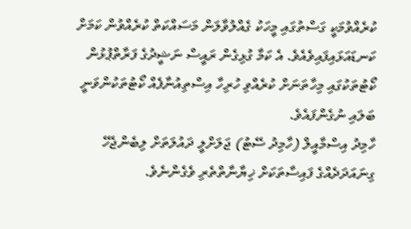ކުރެއްވުމަކީ ގަސްތުގައި މީހަކު ގެއްލުވާލަން މަސައްކަތް ކުރެއްވުން ކަމަށް ކަނޑައަޅައިފައިވެއެވެ. އެ ކަމާ ގުޅިގެން ރައީސް ނަޝީދުގެ ފަރާތްޕުޅުން ކޯޓުތަކުގައި މިހާތަނަށް ކުރެއްވި ހުރިހާ އިސްތިއުނާފެއް ކޯޓުތަކުންވަނީ ބަލައި ނުގެންފައެވެ.
ހާމިދު އިސްމާއީލް (ހާމިދު ސޭޓު) ޖަލަށްލީ ދައުލަތަށް ލިބެންޖެހޭ ގިނައަދަދެއްގެ ފައިސާތަކަށް ޚިޔާނާތްތެރި ވެގެންނެވެ.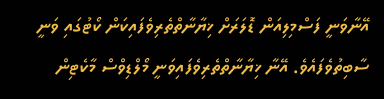އޭނާވަނީ ފަސްމިލިއަން ޑޮލަރަށް ޚިޔާނާތްތެރިވެފައިކަން ކޯޓުގައި ވަނީ ސާބިތުވެފައެވެ. އޭނާ ޚިޔާނާތްތެރިވެފައިވަނީ މޯލްޑިވްސް މާކެޓިން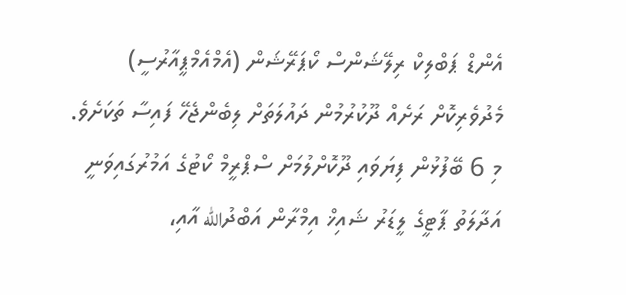އެންޑް ޕަބްލިކް ރިލޭޝަންސް ކޯޕަރޭޝަން (އެމްއެމްޕީއާރުސީ) މެދުވެރިކޮށް ރަށެއް ދޫކުރުމުން ދައުލަތަށް ލިބެންޖެހޭ ފައިސާ ތަކަށެވެ.
މި 6 ބޭފުޅުން ފިޔަވައި ދޫކޮށްލުމަށް ސްޕްރީމް ކޯޓުގެ އަމުރުގައިވަނީ އަދާލަތު ޕާޓީގެ ލީޑަރު ޝައިޚް އިމްރާން އަބްދުالله އާއި،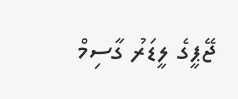ޖޭޕީގެ ލީޑަރު ގާސިމް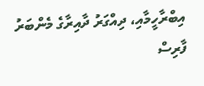އިބްރާހީމާއި، ދިއްގަރު ދާއިރާގެ މެންބަރު ފާރިސް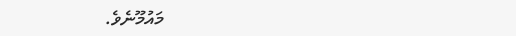މައުމޫނެވެ.